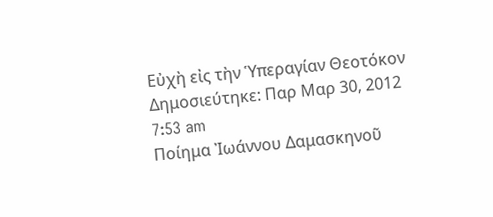Εὐχὴ εἰς τὴν Ὑπεραγίαν Θεοτόκον
Δημοσιεύτηκε: Παρ Μαρ 30, 2012 7:53 am
Ποίημα Ἰωάννου Δαμασκηνοῦ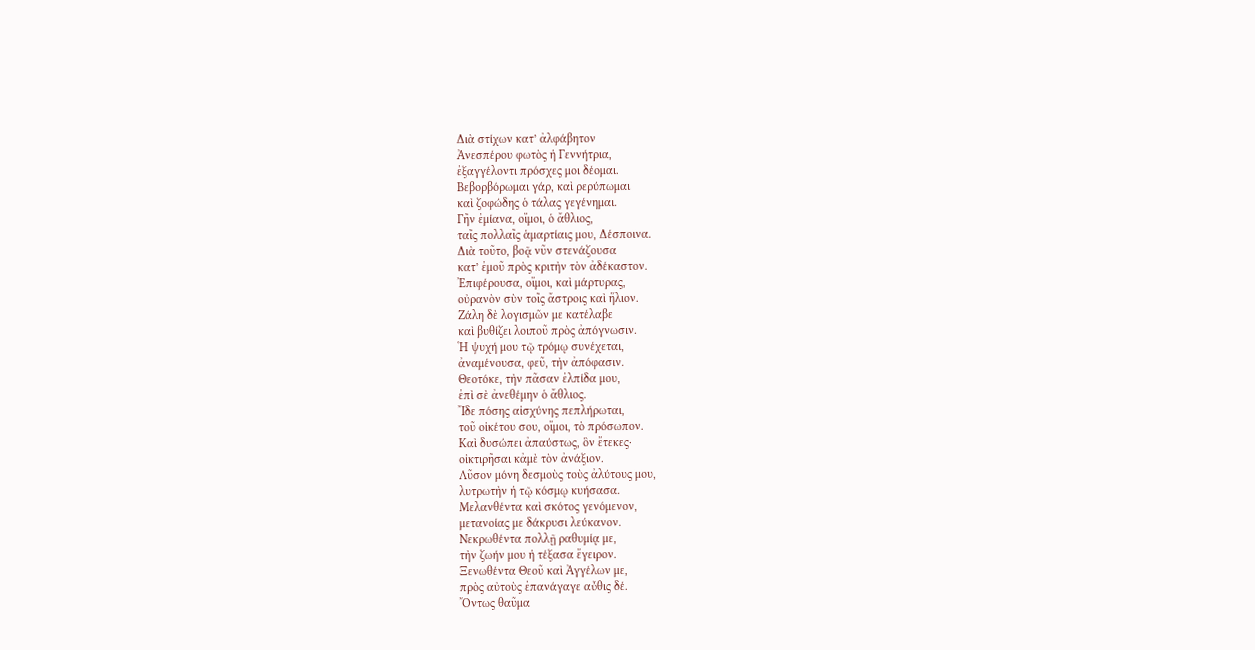Διὰ στίχων κατ’ ἀλφάβητον
Ἀνεσπέρου φωτὸς ἡ Γεννήτρια,
ἐξαγγέλοντι πρόσχες μοι δέομαι.
Βεβορβόρωμαι γάρ, καὶ ρερύπωμαι
καὶ ζοφώδης ὁ τάλας γεγένημαι.
Γῆν ἐμίανα, οἴμοι, ὁ ἄθλιος,
ταῖς πολλαῖς ἁμαρτίαις μου, Δέσποινα.
Διὰ τοῦτο, βοᾷ νῦν στενάζουσα
κατ’ ἐμοῦ πρὸς κριτὴν τὸν ἀδέκαστον.
Ἐπιφέρουσα, οἴμοι, καὶ μάρτυρας,
οὐρανὸν σὺν τοῖς ἄστροις καὶ ἥλιον.
Ζάλη δὲ λογισμῶν με κατέλαβε
καὶ βυθίζει λοιποῦ πρὸς ἀπόγνωσιν.
Ἡ ψυχή μου τῷ τρόμῳ συνέχεται,
ἀναμένουσα, φεῦ, τὴν ἀπόφασιν.
Θεοτόκε, τὴν πᾶσαν ἐλπίδα μου,
ἐπὶ σὲ ἀνεθέμην ὁ ἄθλιος.
Ἴδε πόσης αἰσχύνης πεπλήρωται,
τοῦ οἰκέτου σου, οἴμοι, τὸ πρόσωπον.
Καὶ δυσώπει ἀπαύστως, ὃν ἔτεκες·
οἰκτιρῆσαι κἀμὲ τὸν ἀνάξιον.
Λῦσον μόνη δεσμοὺς τοὺς ἀλύτους μου,
λυτρωτὴν ἡ τῷ κόσμῳ κυήσασα.
Μελανθέντα καὶ σκότος γενόμενον,
μετανοίας με δάκρυσι λεύκανον.
Νεκρωθέντα πολλῇ ραθυμίᾳ με,
τὴν ζωήν μου ἡ τέξασα ἔγειρον.
Ξενωθέντα Θεοῦ καὶ Ἀγγέλων με,
πρὸς αὐτοὺς ἐπανάγαγε αὖθις δέ.
Ὄντως θαῦμα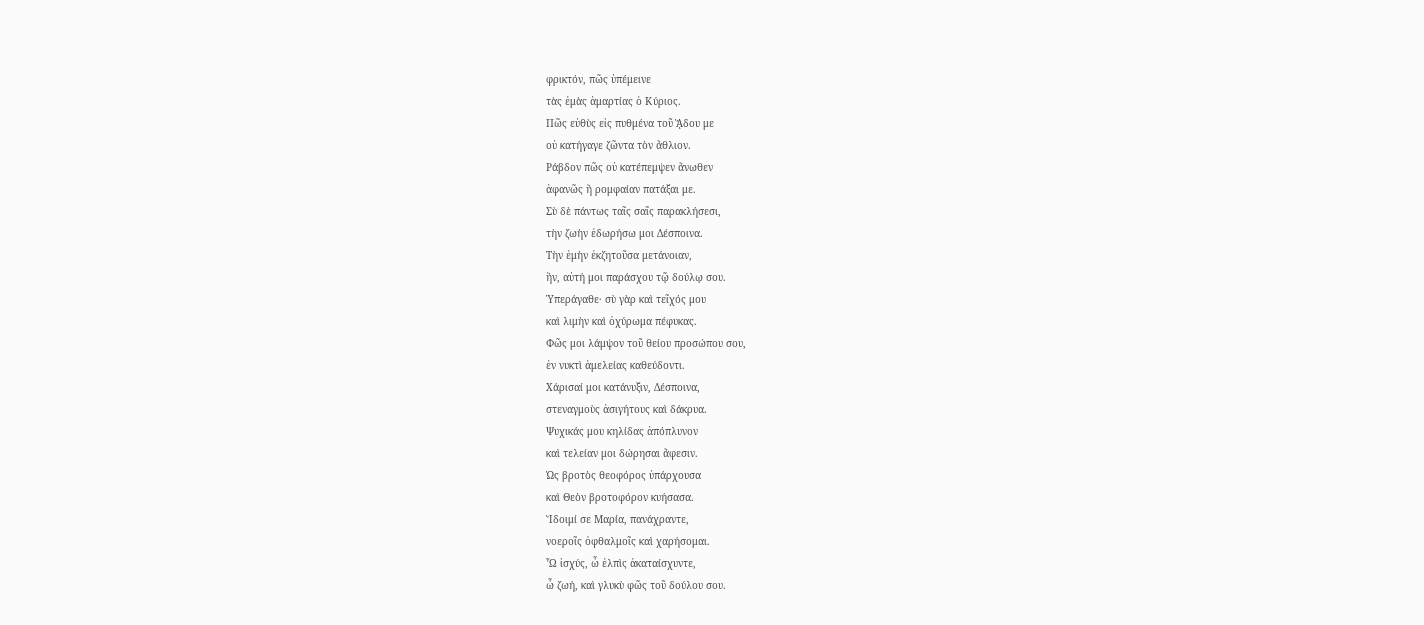φρικτόν, πῶς ὑπέμεινε
τὰς ἐμὰς ἁμαρτίας ὁ Κύριος.
Πῶς εὐθὺς εἰς πυθμένα τοῦ ᾍδου με
οὐ κατήγαγε ζῶντα τὸν ἄθλιον.
Ράβδον πῶς οὐ κατέπεμψεν ἄνωθεν
ἀφανῶς ἢ ρομφαίαν πατάξαι με.
Σὺ δὲ πάντως ταῖς σαῖς παρακλήσεσι,
τὴν ζωὴν ἐδωρήσω μοι Δέσποινα.
Τὴν ἐμὴν ἐκζητοῦσα μετάνοιαν,
ἥν, αὐτή μοι παράσχου τῷ δούλῳ σου.
Ὑπεράγαθε· σὺ γὰρ καὶ τεῖχός μου
καὶ λιμὴν καὶ ὀχύρωμα πέφυκας.
Φῶς μοι λάμψον τοῦ θείου προσώπου σου,
ἐν νυκτὶ ἀμελείας καθεύδοντι.
Χάρισαί μοι κατάνυξιν, Δέσποινα,
στεναγμοὺς ἀσιγήτους καὶ δάκρυα.
Ψυχικάς μου κηλίδας ἀπόπλυνον
καὶ τελείαν μοι δώρησαι ἄφεσιν.
Ὡς βροτὸς θεοφόρος ὑπάρχουσα
καὶ Θεὸν βροτοφόρον κυήσασα.
Ἴδοιμί σε Μαρία, πανάχραντε,
νοεροῖς ὀφθαλμοῖς καὶ χαρήσομαι.
Ὦ ἰσχύς, ὦ ἐλπὶς ἀκαταίσχυντε,
ὦ ζωή, καὶ γλυκὺ φῶς τοῦ δούλου σου.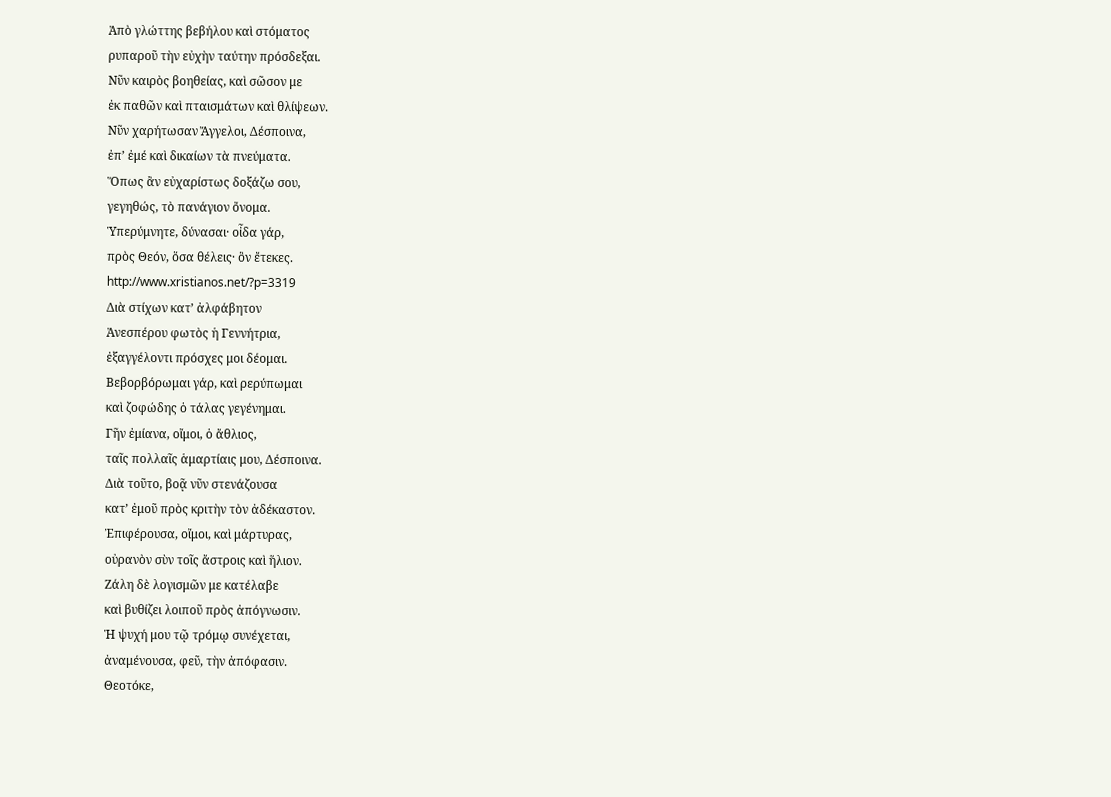Ἀπὸ γλώττης βεβήλου καὶ στόματος
ρυπαροῦ τὴν εὐχὴν ταύτην πρόσδεξαι.
Νῦν καιρὸς βοηθείας, καὶ σῶσον με
ἐκ παθῶν καὶ πταισμάτων καὶ θλίψεων.
Νῦν χαρήτωσαν Ἄγγελοι, Δέσποινα,
ἐπ’ ἐμέ καὶ δικαίων τὰ πνεύματα.
Ὅπως ἂν εὐχαρίστως δοξάζω σου,
γεγηθώς, τὸ πανάγιον ὄνομα.
Ὑπερύμνητε, δύνασαι· οἶδα γάρ,
πρὸς Θεόν, ὅσα θέλεις· ὃν ἔτεκες.
http://www.xristianos.net/?p=3319
Διὰ στίχων κατ’ ἀλφάβητον
Ἀνεσπέρου φωτὸς ἡ Γεννήτρια,
ἐξαγγέλοντι πρόσχες μοι δέομαι.
Βεβορβόρωμαι γάρ, καὶ ρερύπωμαι
καὶ ζοφώδης ὁ τάλας γεγένημαι.
Γῆν ἐμίανα, οἴμοι, ὁ ἄθλιος,
ταῖς πολλαῖς ἁμαρτίαις μου, Δέσποινα.
Διὰ τοῦτο, βοᾷ νῦν στενάζουσα
κατ’ ἐμοῦ πρὸς κριτὴν τὸν ἀδέκαστον.
Ἐπιφέρουσα, οἴμοι, καὶ μάρτυρας,
οὐρανὸν σὺν τοῖς ἄστροις καὶ ἥλιον.
Ζάλη δὲ λογισμῶν με κατέλαβε
καὶ βυθίζει λοιποῦ πρὸς ἀπόγνωσιν.
Ἡ ψυχή μου τῷ τρόμῳ συνέχεται,
ἀναμένουσα, φεῦ, τὴν ἀπόφασιν.
Θεοτόκε,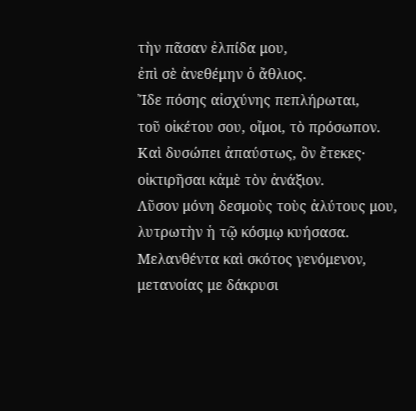τὴν πᾶσαν ἐλπίδα μου,
ἐπὶ σὲ ἀνεθέμην ὁ ἄθλιος.
Ἴδε πόσης αἰσχύνης πεπλήρωται,
τοῦ οἰκέτου σου, οἴμοι, τὸ πρόσωπον.
Καὶ δυσώπει ἀπαύστως, ὃν ἔτεκες·
οἰκτιρῆσαι κἀμὲ τὸν ἀνάξιον.
Λῦσον μόνη δεσμοὺς τοὺς ἀλύτους μου,
λυτρωτὴν ἡ τῷ κόσμῳ κυήσασα.
Μελανθέντα καὶ σκότος γενόμενον,
μετανοίας με δάκρυσι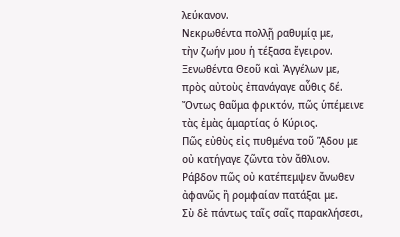λεύκανον.
Νεκρωθέντα πολλῇ ραθυμίᾳ με,
τὴν ζωήν μου ἡ τέξασα ἔγειρον.
Ξενωθέντα Θεοῦ καὶ Ἀγγέλων με,
πρὸς αὐτοὺς ἐπανάγαγε αὖθις δέ.
Ὄντως θαῦμα φρικτόν, πῶς ὑπέμεινε
τὰς ἐμὰς ἁμαρτίας ὁ Κύριος.
Πῶς εὐθὺς εἰς πυθμένα τοῦ ᾍδου με
οὐ κατήγαγε ζῶντα τὸν ἄθλιον.
Ράβδον πῶς οὐ κατέπεμψεν ἄνωθεν
ἀφανῶς ἢ ρομφαίαν πατάξαι με.
Σὺ δὲ πάντως ταῖς σαῖς παρακλήσεσι,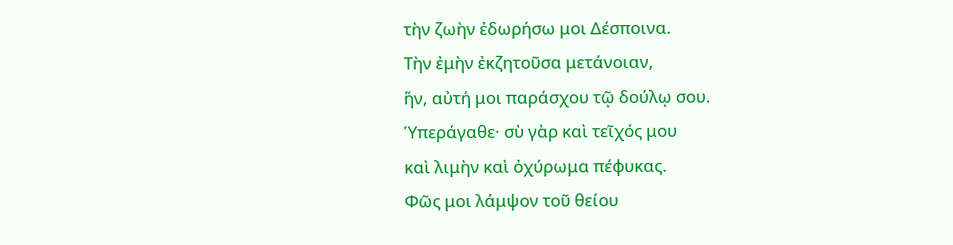τὴν ζωὴν ἐδωρήσω μοι Δέσποινα.
Τὴν ἐμὴν ἐκζητοῦσα μετάνοιαν,
ἥν, αὐτή μοι παράσχου τῷ δούλῳ σου.
Ὑπεράγαθε· σὺ γὰρ καὶ τεῖχός μου
καὶ λιμὴν καὶ ὀχύρωμα πέφυκας.
Φῶς μοι λάμψον τοῦ θείου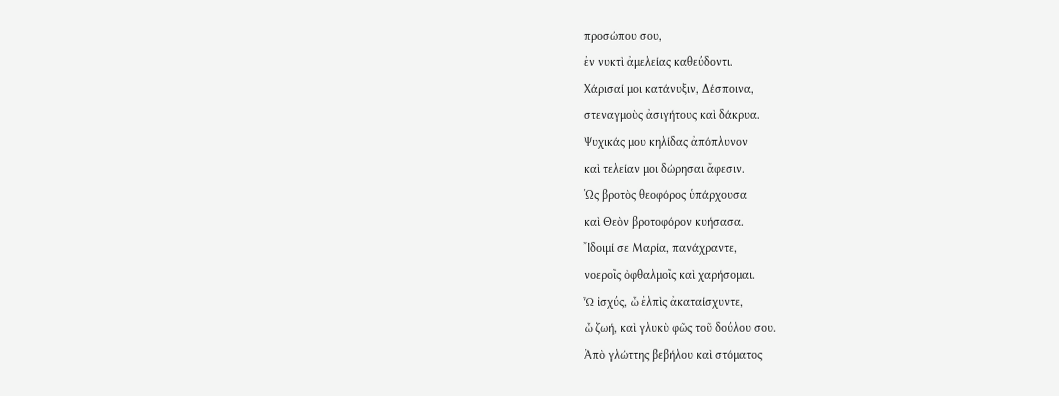προσώπου σου,
ἐν νυκτὶ ἀμελείας καθεύδοντι.
Χάρισαί μοι κατάνυξιν, Δέσποινα,
στεναγμοὺς ἀσιγήτους καὶ δάκρυα.
Ψυχικάς μου κηλίδας ἀπόπλυνον
καὶ τελείαν μοι δώρησαι ἄφεσιν.
Ὡς βροτὸς θεοφόρος ὑπάρχουσα
καὶ Θεὸν βροτοφόρον κυήσασα.
Ἴδοιμί σε Μαρία, πανάχραντε,
νοεροῖς ὀφθαλμοῖς καὶ χαρήσομαι.
Ὦ ἰσχύς, ὦ ἐλπὶς ἀκαταίσχυντε,
ὦ ζωή, καὶ γλυκὺ φῶς τοῦ δούλου σου.
Ἀπὸ γλώττης βεβήλου καὶ στόματος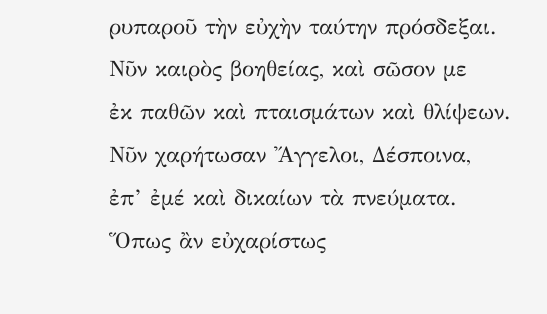ρυπαροῦ τὴν εὐχὴν ταύτην πρόσδεξαι.
Νῦν καιρὸς βοηθείας, καὶ σῶσον με
ἐκ παθῶν καὶ πταισμάτων καὶ θλίψεων.
Νῦν χαρήτωσαν Ἄγγελοι, Δέσποινα,
ἐπ’ ἐμέ καὶ δικαίων τὰ πνεύματα.
Ὅπως ἂν εὐχαρίστως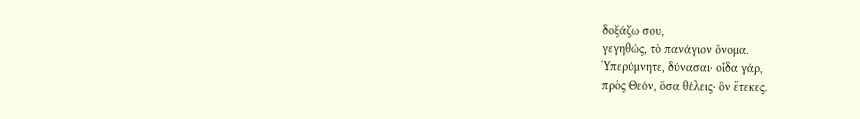δοξάζω σου,
γεγηθώς, τὸ πανάγιον ὄνομα.
Ὑπερύμνητε, δύνασαι· οἶδα γάρ,
πρὸς Θεόν, ὅσα θέλεις· ὃν ἔτεκες.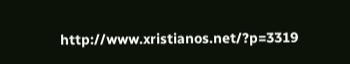http://www.xristianos.net/?p=3319